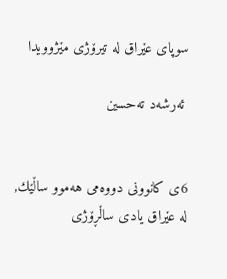سوپای‌ عێراق له‌ تیرۆژی مێژوویدا

 ئه‌رشه‌د ته‌حسین


6ی‌ كانوونی‌ دووه‌می‌ هه‌موو ساڵێك, له‌ عێراق یادی‌ ساڵڕۆژی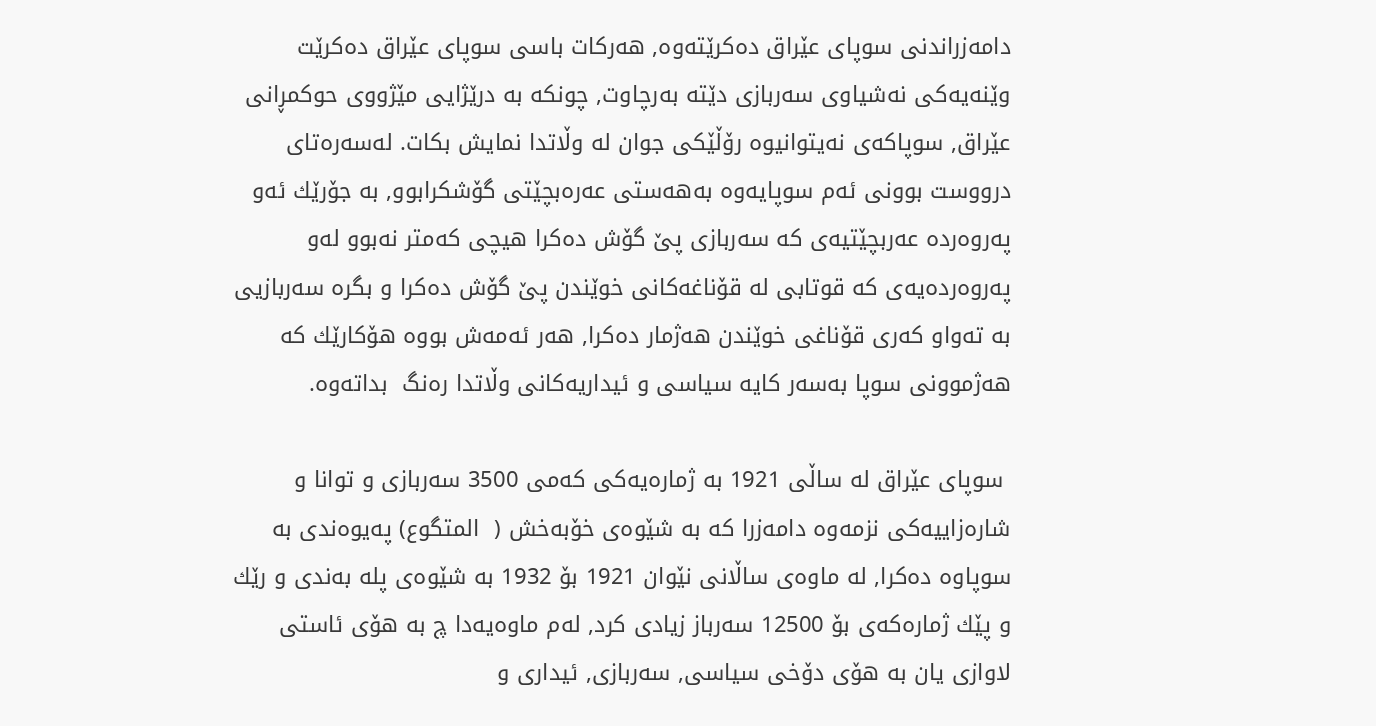دامه‌زراندنی‌ سوپای‌ عێراق ده‌كرێته‌وه‌, هه‌ركات باسی سوپای‌ عێراق ده‌كرێت وێنه‌یه‌كی‌ نه‌شیاوی‌ سه‌ربازی‌ دێته‌ به‌رچاوت, چونكه‌ به‌ درێژایی مێژووی‌ حوكمڕانی‌ عێراق, سوپاكه‌ی‌ نه‌یتوانیوه‌ رۆڵێكی‌ جوان له‌ وڵاتدا نمایش بكات. له‌سه‌ره‌تای‌ درووست بوونی‌ ئه‌م سوپایه‌وه‌ به‌هه‌ستی‌ عه‌ره‌بچێتی‌ گۆشكرابوو, به‌ جۆرێك ئه‌و په‌روه‌رده‌ عه‌ربچێتیه‌ی‌ كه‌ سه‌ربازی‌ پێ گۆش ده‌كرا هیچی كه‌متر نه‌بوو له‌و په‌روه‌رده‌یه‌ی كه‌ قوتابی له‌ قۆناغه‌كانی‌ خوێندن پێ گۆش ده‌كرا و بگره‌ سه‌ربازیی به‌ ته‌واو كه‌ری قۆناغی خوێندن هه‌ژمار ده‌كرا, هه‌ر ئه‌مه‌ش بووه‌ هۆكارێك كه‌ هه‌ژموونی‌ سوپا به‌سه‌ر كایه‌ سیاسی و ئیداریه‌كانی‌ وڵاتدا ره‌نگ  بداته‌وه‌.

 سوپای‌ عێراق له‌ ساڵی 1921 به‌ ژماره‌یه‌كی‌ كه‌می‌ 3500 سه‌ربازی‌ و توانا و شاره‌زاییه‌كی‌ نزمه‌وه‌ دامه‌زرا كه‌ به‌ شێوه‌ی‌ خۆبه‌خش (  المتگوع) په‌یوه‌ندی‌ به‌ سوپاوه‌ ده‌كرا, له‌ ماوه‌ی‌ ساڵانی‌ نێوان 1921 بۆ 1932 به‌ شێوه‌ی‌ پله‌ به‌ندی‌ و رێك و پێك ژماره‌كه‌ی‌ بۆ 12500 سه‌رباز زیادی‌ كرد, له‌م ماوه‌یه‌دا چ به‌ هۆی ئاستی‌ لاوازی یان به‌ هۆی دۆخی سیاسی, سه‌ربازی‌, ئیداری‌ و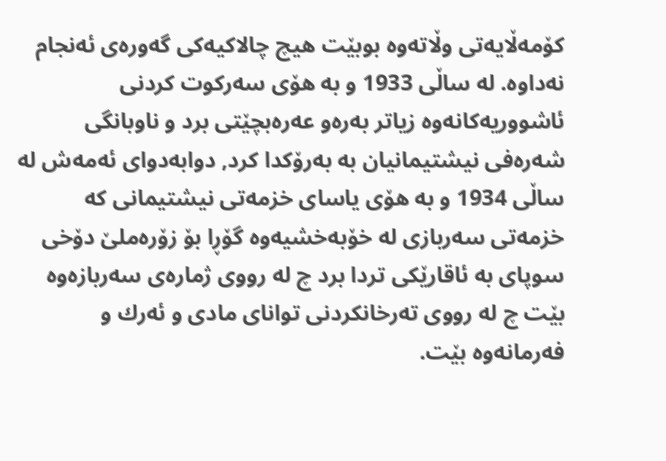كۆمه‌ڵایه‌تی‌ وڵاته‌وه‌ بوبێت هیچ چالاكیه‌كی‌ گه‌وره‌ی ئه‌نجام نه‌داوه‌. له‌ ساڵی 1933 و به‌ هۆی سه‌ركوت كردنی‌ ئاشووریه‌كانه‌وه‌ زیاتر به‌ره‌و عه‌ره‌بچێتی‌ برد و ناوبانگی‌ شه‌ره‌فی نیشتیمانیان به‌ به‌رۆكدا كرد, دوابه‌دوای‌ ئه‌مه‌ش له‌ ساڵی 1934 و به‌ هۆی یاسای‌ خزمه‌تی‌ نیشتیمانی‌ كه‌ خزمه‌تی‌ سه‌ربازی‌ له‌ خۆبه‌خشیه‌وه‌ گۆڕا بۆ زۆره‌ملێ دۆخی سوپای‌ به‌ ئاقارێكی‌ تردا برد چ له‌ رووی‌ ژماره‌ی‌ سه‌ربازه‌وه‌ بێت چ له‌ رووی‌ ته‌رخانكردنی‌ توانای‌ مادی و ئه‌رك و فه‌رمانه‌وه‌ بێت.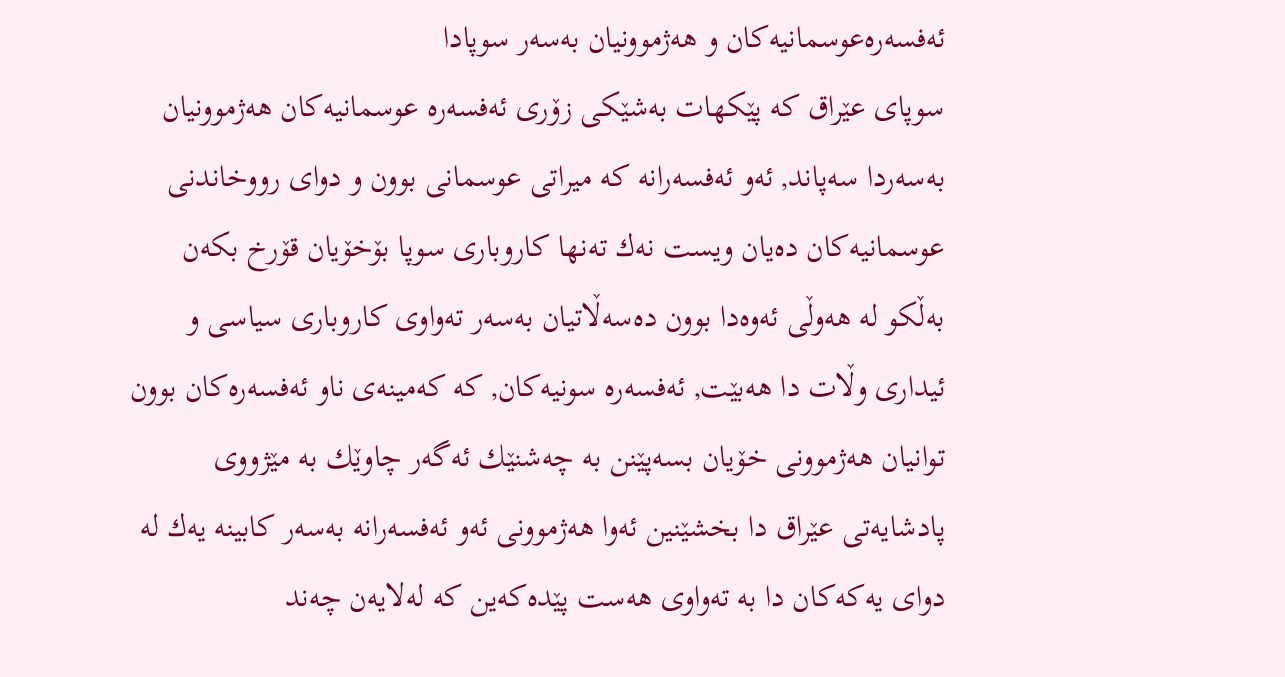ئه‌فسه‌ره‌عوسمانیه‌كان و هه‌ژموونیان به‌سه‌ر سوپادا
سوپای‌ عێراق كه‌ پێكهات به‌شێكی‌ زۆری ئه‌فسه‌ره‌ عوسمانیه‌كان هه‌ژموونیان به‌سه‌ردا سه‌پاند, ئه‌و ئه‌فسه‌رانه‌ كه‌ میراتی‌ عوسمانی بوون و دوای‌ رووخاندنی‌ عوسمانیه‌كان ده‌یان ویست نه‌ك ته‌نها كاروباری‌ سوپا بۆخۆیان قۆرخ بكه‌ن به‌ڵكو له‌ هه‌وڵی ئه‌وه‌دا بوون ده‌سه‌ڵاتیان به‌سه‌ر ته‌واوی‌ كاروباری‌ سیاسی و ئیداری‌ وڵات دا هه‌بێت, ئه‌فسه‌ره‌ سونیه‌كان, كه‌ كه‌مینه‌ی‌ ناو ئه‌فسه‌ره‌كان بوون توانیان هه‌ژموونی‌ خۆیان بسه‌پێنن به‌ چه‌شنێك ئه‌گه‌ر چاوێك به‌ مێژووی‌ پادشایه‌تی‌ عێراق دا بخشێنین ئه‌وا هه‌ژموونی‌ ئه‌و ئه‌فسه‌رانه‌ به‌سه‌ر كابینه‌ یه‌ك له‌ دوای‌ یه‌كه‌كان دا به‌ ته‌واوی‌ هه‌ست پێده‌كه‌ین كه‌ له‌لایه‌ن چه‌ند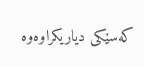كه‌سێكی‌ دیاریكراوه‌وه‌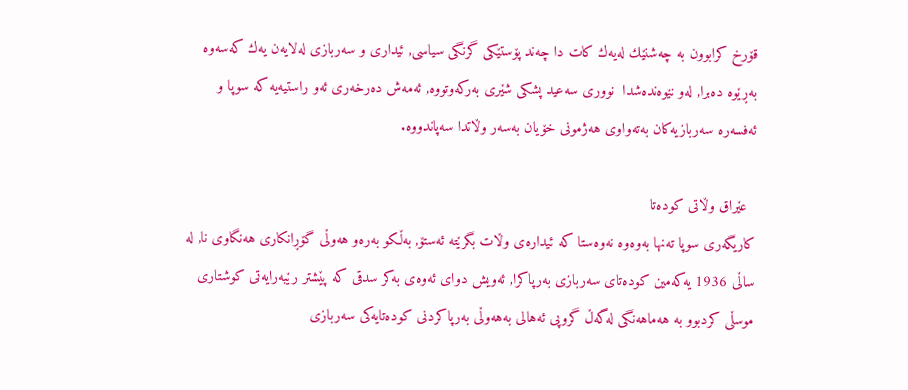قۆرخ كرابوون به‌ چه‌شنێك له‌یه‌ك كات دا چه‌ند پۆستێكی‌ گرنگی‌ سیاسی, ئیداری‌ و سه‌ربازی‌ له‌لایه‌ن یه‌ك كه‌سه‌وه‌ به‌ڕێوه‌ ده‌برا, له‌و نێوه‌نده‌شدا  نووری سه‌عید پشكی‌ شێری به‌ركه‌وتووه‌, ئه‌مه‌ش ده‌رخه‌ری‌ ئه‌و راستیه‌یه‌ كه‌ سوپا و ئه‌فسه‌ره‌ سه‌ربازیه‌كان به‌ته‌واوی‌ هه‌ژمونی‌ خۆیان به‌سه‌ر وڵاتدا سه‌پاندووه‌.

  عێراق وڵاتی‌ كوده‌تا
كاریگه‌ری‌ سوپا ته‌نها به‌وه‌وه‌ نه‌وه‌ستا كه‌ ئیداره‌ی‌ وڵات بگرێته‌ ئه‌ستۆ, به‌ڵكو به‌ره‌و هه‌وڵی گۆڕانكاری‌ هه‌نگاوی‌ نا, له‌ ساڵی 1936 یه‌كه‌مین كوده‌تای‌ سه‌ربازی‌ به‌رپاكرا, ئه‌ویش دوای‌ ئه‌وه‌ی به‌كر سدقی كه‌ پێشتر رێبه‌رایه‌تی‌ كوشتاری‌ موسڵی كردبوو به‌ هه‌ماهه‌نگی‌ له‌گه‌ڵ‌ گروپی ئه‌هالی‌ به‌هه‌وڵی به‌رپاكردنی‌ كوده‌تایه‌كی‌ سه‌ربازی‌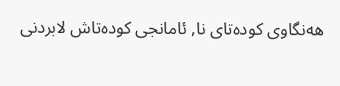هه‌نگاوی‌ كوده‌تای‌ نا, ئامانجی‌ كوده‌تاش لابردنی‌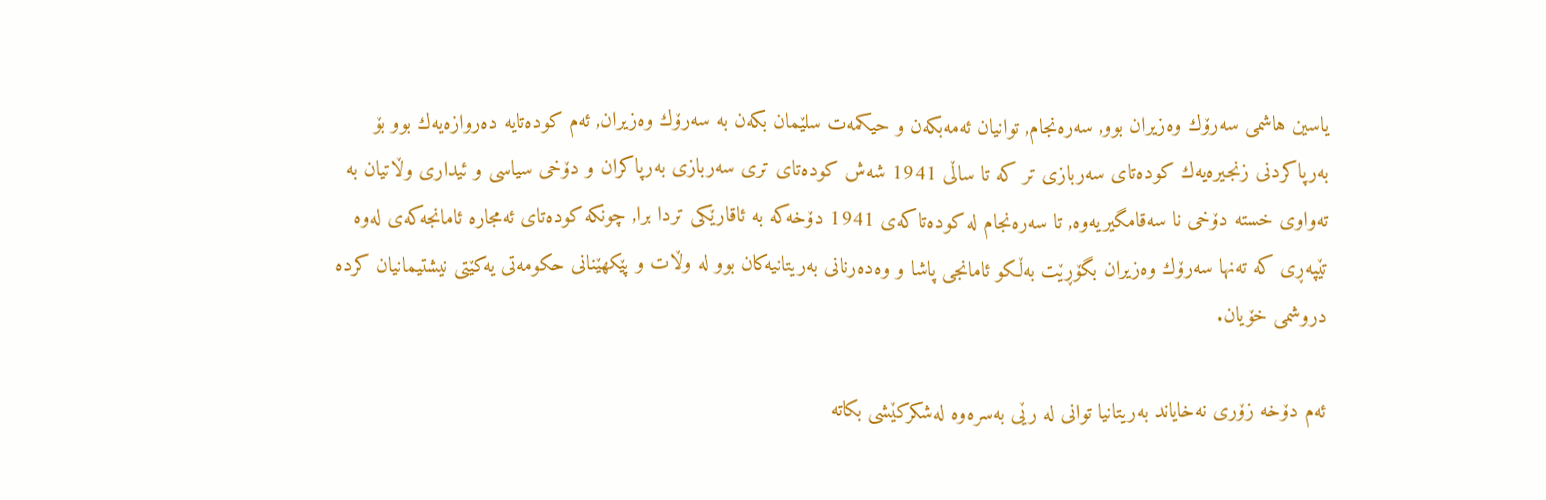یاسین هاشمی‌ سه‌رۆك وه‌زیران بوو, سه‌ره‌نجام, توانیان ئه‌مه‌بكه‌ن و حیكمه‌ت سلێمان بكه‌ن به‌ سه‌رۆك وه‌زیران, ئه‌م كوده‌تایه‌ ده‌روازه‌یه‌ك بوو بۆ به‌رپاكردنی‌ زنجیره‌یه‌ك كوده‌تای‌ سه‌ربازی‌ تر كه‌ تا ساڵی 1941 شه‌ش كوده‌تای‌ تری سه‌ربازی‌ به‌رپاكران و دۆخی سیاسی و ئیداری‌ وڵاتیان به‌ ته‌واوی‌ خسته‌ دۆخی نا سه‌قامگیریه‌وه‌, تا سه‌ره‌نجام له‌ كوده‌تاكه‌ی‌ 1941 دۆخه‌كه‌ به‌ ئاقارێكی‌ تردا برا, چونكه‌ كوده‌تای‌ ئه‌مجاره‌ ئامانجه‌كه‌ی‌ له‌وه‌ تێپه‌ڕی كه‌ ته‌نها سه‌رۆك وه‌زیران بگۆڕێت به‌ڵكو ئامانجی‌ پاشا و وه‌ده‌رنانی‌ به‌ریتانیه‌كان بوو له‌ وڵات و پێكهێنانی‌ حكومه‌تی‌ یه‌كێتی‌ نیشتیمانیان كرده‌ دروشمی‌ خۆیان.

ئه‌م دۆخه‌ زۆری‌ نه‌خایاند به‌ریتانیا توانی‌ له‌ رێی به‌سره‌وه‌ له‌شكركێشی بكاته‌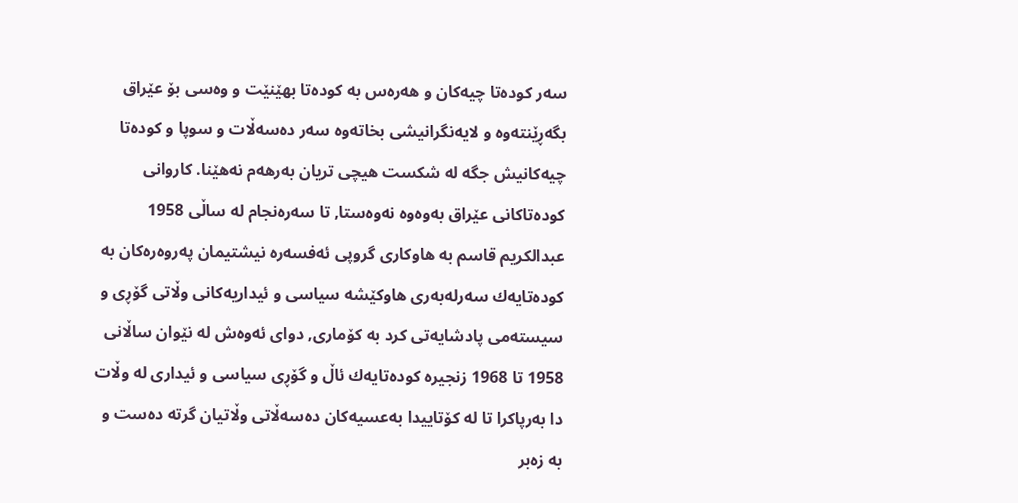سه‌ر كوده‌تا چیه‌كان و هه‌ره‌س به‌ كوده‌تا بهێنێت و وه‌سی بۆ عێراق بگه‌ڕێنته‌وه‌ و لایه‌نگرانیشی بخاته‌وه‌ سه‌ر ده‌سه‌ڵات و سوپا و كوده‌تا چیه‌كانیش جگه‌ له‌ شكست هیچی تریان به‌رهه‌م نه‌هێنا. كاروانی‌ كوده‌تاكانی‌ عێراق به‌وه‌وه‌ نه‌وه‌ستا, تا سه‌ره‌نجام له‌ ساڵی 1958 عبدالكریم قاسم به‌ هاوكاری‌ گروپی ئه‌فسه‌ره‌ نیشتیمان په‌روه‌ره‌كان به‌ كوده‌تایه‌ك سه‌رله‌به‌ری هاوكێشه‌ سیاسی و ئیداریه‌كانی‌ وڵاتی‌ گۆڕی و سیسته‌می‌ پادشایه‌تی‌ كرد به‌ كۆماری‌, دوای‌ ئه‌وه‌ش له‌ نێوان ساڵانی‌ 1958 تا 1968 زنجیره‌ كوده‌تایه‌ك ئاڵ‌ و گۆڕی سیاسی و ئیداری‌ له‌ وڵات دا به‌رپاكرا تا له‌ كۆتاییدا به‌عسیه‌كان ده‌سه‌ڵاتی‌ وڵاتیان گرته‌ ده‌ست و به‌ زه‌بر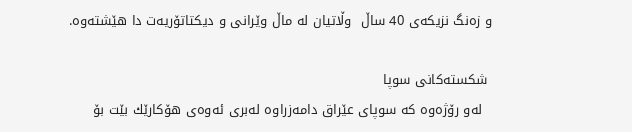و زه‌نگ نزیكه‌ی‌ 40 ساڵ‌  وڵاتیان له‌ ماڵ‌ وێرانی‌ و دیكتاتۆریه‌ت دا هێشته‌وه‌.

 شكسته‌كانی‌ سوپا
  له‌و رۆژه‌وه‌ كه‌ سوپای‌ عێراق دامه‌زراوه‌ له‌بری ئه‌وه‌ی‌ هۆكارێك بێت بۆ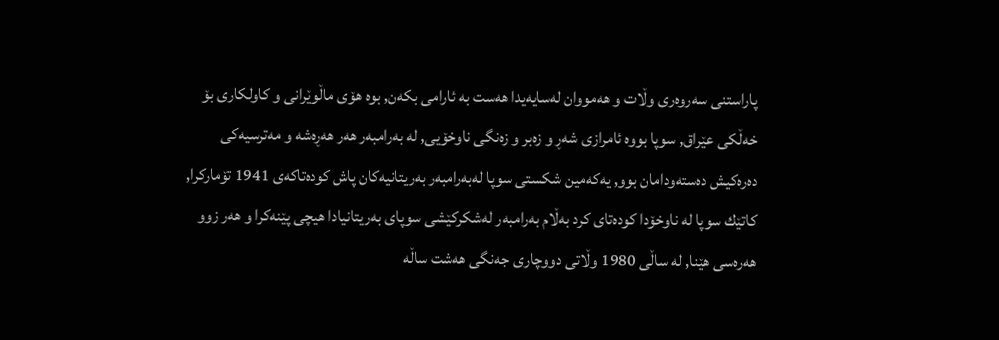پاراستنی‌ سه‌روه‌ری وڵات و هه‌مووان له‌سایه‌یدا هه‌ست به‌ ئارامی‌ بكه‌ن, بوه‌ هۆی ماڵوێرانی‌ و كاولكاری‌ بۆ خه‌ڵكی‌ عێراق, سوپا بووه‌ ئامرازی‌ شه‌ڕ و زه‌بر و زه‌نگی‌ ناوخۆیی, له‌ به‌رامبه‌ر هه‌ر هه‌ڕه‌شه‌ و مه‌ترسیه‌كی‌ ده‌ره‌كیش ده‌سته‌ودامان بوو, یه‌كه‌مین شكستی‌ سوپا له‌به‌رامبه‌ر به‌ریتانیه‌كان پاش كوده‌تاكه‌ی‌ 1941 تۆماركرا, كاتێك سوپا له‌ ناوخۆدا كوده‌تای‌ كرد به‌ڵام به‌رامبه‌ر له‌شكركێشی سوپای‌ به‌ریتانیادا هیچی پێنه‌كرا و هه‌ر زوو هه‌ره‌سی هێنا, له‌ ساڵی 1980 وڵاتی‌ دووچاری‌ جه‌نگی‌ هه‌شت ساڵه‌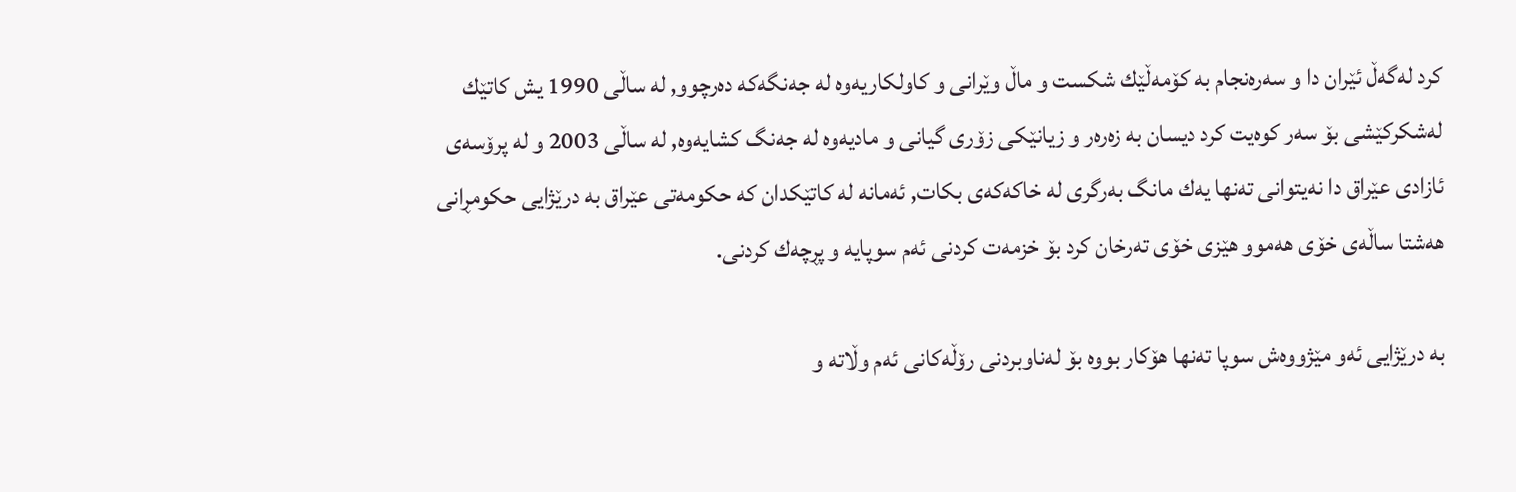كرد له‌گه‌ڵ‌ ئێران دا و سه‌ره‌نجام به‌ كۆمه‌ڵێك شكست و ماڵ وێرانی‌ و كاولكاریه‌وه‌ له‌ جه‌نگه‌كه‌ ده‌رچوو, له‌ ساڵی 1990 یش كاتێك له‌شكركێشی بۆ سه‌ر كوه‌یت كرد دیسان به‌ زه‌ره‌ر و زیانێكی‌ زۆری گیانی‌ و مادیه‌وه‌ له‌ جه‌نگ كشایه‌وه‌, له‌ ساڵی 2003 و له‌ پرۆسه‌ی ئازادی‌ عێراق دا نه‌یتوانی‌ ته‌نها یه‌ك مانگ به‌رگری له‌ خاكه‌كه‌ی بكات, ئه‌مانه‌ له‌ كاتێكدان كه‌ حكومه‌تی‌ عێراق به‌ درێژایی حكومڕانی‌ هه‌شتا ساڵه‌ی‌ خۆی هه‌موو هێزی‌ خۆی ته‌رخان كرد بۆ خزمه‌ت كردنی‌ ئه‌م سوپایه‌ و پڕچه‌ك كردنی‌.

به‌ درێژایی ئه‌و مێژووه‌ش سوپا ته‌نها هۆكار بووه‌ بۆ له‌ناوبردنی‌ رۆڵه‌كانی‌ ئه‌م وڵاته‌ و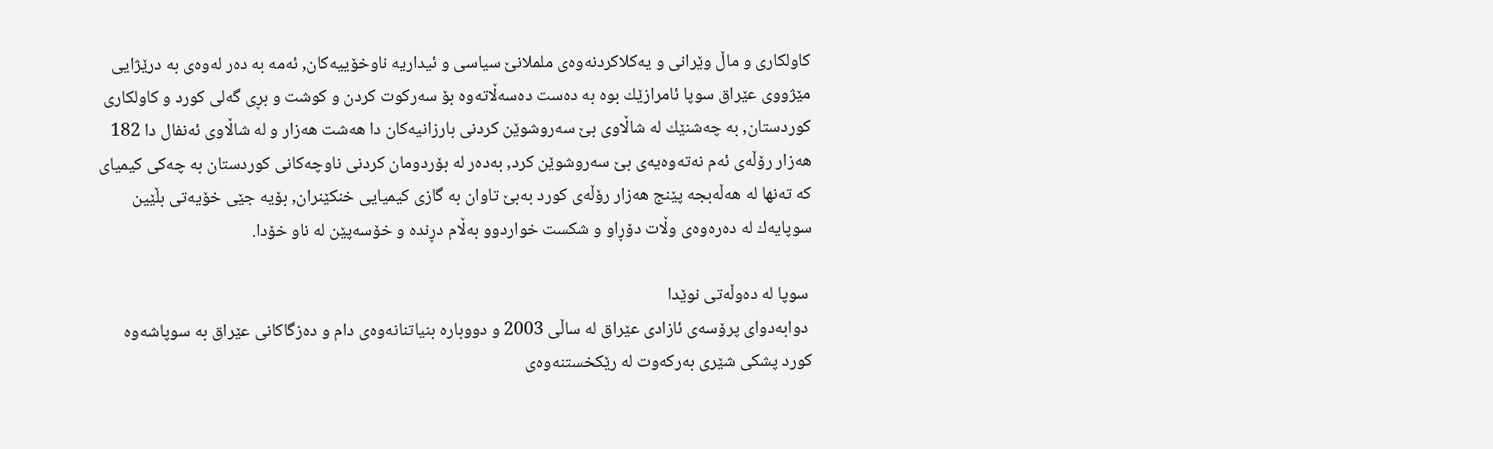كاولكاری‌ و ماڵ وێرانی‌ و یه‌كلاكردنه‌وه‌ی‌ ململانێ سیاسی و ئیداریه‌ ناوخۆییه‌كان, ئه‌مه‌ به‌ ده‌ر له‌وه‌ی‌ به‌ درێژایی مێژووی‌ عێراق سوپا ئامرازێك بوه‌ به‌ ده‌ست ده‌سه‌ڵاته‌وه‌ بۆ سه‌ركوت كردن و كوشت و بڕی گه‌لی‌ كورد و كاولكاری‌ كوردستان, به‌ چه‌شنێك له‌ شاڵاوی‌ بێ سه‌روشوێن كردنی‌ بارزانیه‌كان دا هه‌شت هه‌زار و له‌ شاڵاوی‌ ئه‌نفال دا 182 هه‌زار رۆڵه‌ی‌ ئه‌م نه‌ته‌وه‌یه‌ی بێ سه‌روشوێن كرد, به‌ده‌ر له‌ بۆردومان كردنی‌ ناوچه‌كانی‌ كوردستان به‌ چه‌كی‌ كیمیای كه‌ ته‌نها له‌ هه‌ڵه‌بجه‌ پێنج هه‌زار رۆڵه‌ی كورد به‌بێ تاوان به‌ گازی‌ كیمیایی خنكێنران, بۆیه‌ جێی خۆیه‌تی‌ بڵێین سوپایه‌ك له‌ ده‌ره‌وه‌ی‌ وڵات دۆڕاو و شكست خواردوو به‌ڵام دڕنده‌ و خۆسه‌پێن له‌ ناو خۆدا.

 سوپا له‌ ده‌وڵه‌تی‌ نوێدا
 دوابه‌دوای‌ پرۆسه‌ی ئازادی‌ عێراق له‌ ساڵی 2003 و دووباره‌ بنیاتنانه‌وه‌ی‌ دام و ده‌زگاكانی‌ عێراق به‌ سوپاشه‌وه‌ كورد پشكی‌ شێری به‌ركه‌وت له‌ رێكخستنه‌وه‌ی‌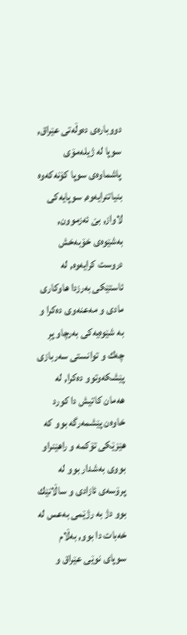دووباره‌ی‌ ده‌وڵه‌تی عێراق, سوپا له‌ ژیله‌مۆی پاشماوه‌ی‌ سوپا كۆنه‌كه‌وه‌ بنیاتنرایه‌وه‌, سوپایه‌كی‌ لاواز, بێ ئه‌زموون, به‌شێوه‌ی‌ خۆبه‌خش دروست كرایه‌وه‌, له‌ ئاستێكی‌ به‌رزدا هاوكاری‌ مادی‌ و مه‌عنه‌وی‌ ده‌كرا و به‌ شێوه‌یه‌كی‌ به‌رچاو پڕ چه‌ك و توانستی‌ سه‌ربازی‌ پێشكه‌وتوو ده‌كرا, له‌ هه‌مان كاتیش دا كورد خاوه‌ن پێشمه‌رگه‌ بوو كه‌ هێزێكی‌ تۆكمه‌ و راهێنراو بووی‌ به‌شدار بوو له‌ پرۆسه‌ی ئازادی‌ و ساڵانێك بوو دژ به‌ رژێمی‌ به‌عس له‌ خه‌بات دا بوو, به‌ڵام سوپای‌ نوێی عێراق و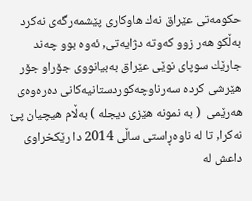حكومه‌تی‌ عێراق نه‌ك هاوكاری‌ پێشمه‌رگه‌ی‌ نه‌كرد به‌ڵكو هه‌ر زوو كه‌وته‌ دژایه‌تی‌, ئه‌وه‌ بوو چه‌ند جارێك سوپای‌ نوێی عێراق به‌بیانووی‌ جۆراو جۆر  هێرشی كرده‌ سه‌رناوچه‌كوردستانیه‌كانی‌ ده‌ره‌وه‌ی‌ هه‌رێمی‌  ( به‌ نمونه‌ هێزی‌ دیجله‌ ) به‌ڵام هیچیان پێ نه‌كرا, تا له‌ ناوه‌ڕاستی‌ ساڵی 2014 دا رێكخراوی‌ داعش له‌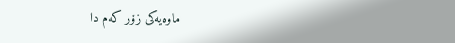ماوه‌یه‌كی‌ زۆر كه‌م دا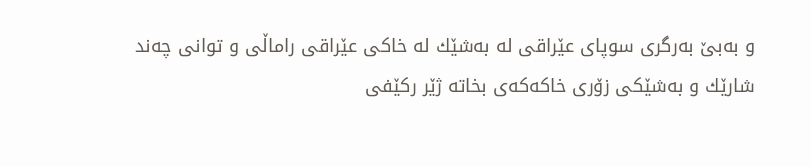و به‌بێ به‌رگری سوپای‌ عێراقی له‌ به‌شێك له‌ خاكی‌ عێراقی‌ راماڵی و توانی‌ چه‌ند شارێك و به‌شێكی‌ زۆری خاكه‌كه‌ی‌ بخاته‌ ژێر ركێفی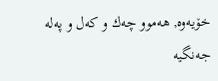خۆیه‌وه‌, هه‌موو چه‌ك و كه‌ل و په‌له‌ جه‌نگیه‌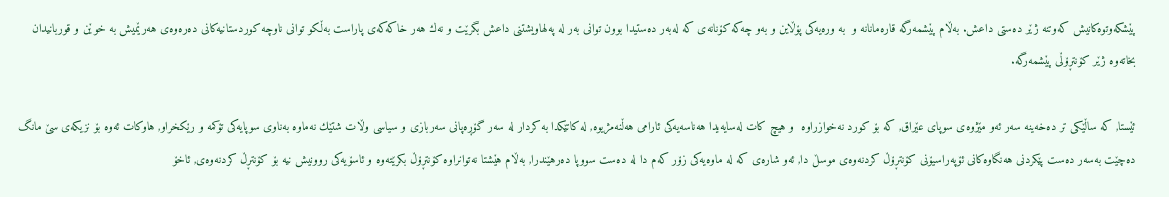پێشكه‌وتوه‌كانیش كه‌وتنه‌ ژێر ده‌ستی‌ داعش. به‌ڵام پێشمه‌رگه‌ قاره‌مانانه‌ و  به‌ وره‌یه‌كی‌ پۆڵاین و به‌و چه‌كه‌ كۆنانه‌ی‌ كه‌ له‌به‌ر ده‌ستیدا بوون توانی‌ به‌ر له‌ په‌لهاویشتنی‌ داعش بگرێت و نه‌ك هه‌ر خاكه‌كه‌ی‌ پاراست به‌ڵكو توانی‌ ناوچه‌ كوردستانیه‌كانی‌ ده‌ره‌وه‌ی‌ هه‌رێمیش به‌ خوێن و قوربانیدان بخاته‌وه‌ ژێر كۆنتڕۆڵی پێشمه‌رگه‌.

ئێستا, كه‌ ساڵێكی‌ تر ده‌خه‌ینه‌ سه‌ر ئه‌و مێژوه‌ی‌ سوپای‌ عێراق, كه‌ بۆ كورد نه‌خوازراوه‌  و هیچ كات له‌سایه‌یدا هه‌ناسه‌یه‌كی‌ ئارامی‌ هه‌ڵنه‌مژیوه‌, له‌ كاتێكدا به‌ كردار له‌ سه‌ر گۆڕه‌پانی‌ سه‌ربازی‌ و سیاسی وڵات شتێك نه‌ماوه‌ به‌ناوی‌ سوپایه‌كی‌ تۆكمه‌ و رێكخراو, هاوكات ئه‌وه‌ بۆ نزیكه‌ی‌ سێ مانگ ده‌چێت به‌سه‌ر ده‌ست پێكردنی‌ هه‌نگاوه‌كانی‌ ئۆپه‌راسیۆنی‌ كۆنتڕۆڵ‌ كردنه‌وه‌ی‌ موسڵ دا, ئه‌و شاره‌ی‌ كه‌ له‌ ماوه‌یه‌كی‌ زۆر كه‌م دا له‌ ده‌ست سووپا ده‌رهێندرا, به‌ڵام هێشتا نه‌توانراوه‌ كۆنتڕۆڵ‌ بكرێته‌وه‌ و ئاسۆیه‌كی‌ روونیش نیه‌ بۆ كۆنتڕڵ‌ كردنه‌وه‌ی‌, ئاخۆ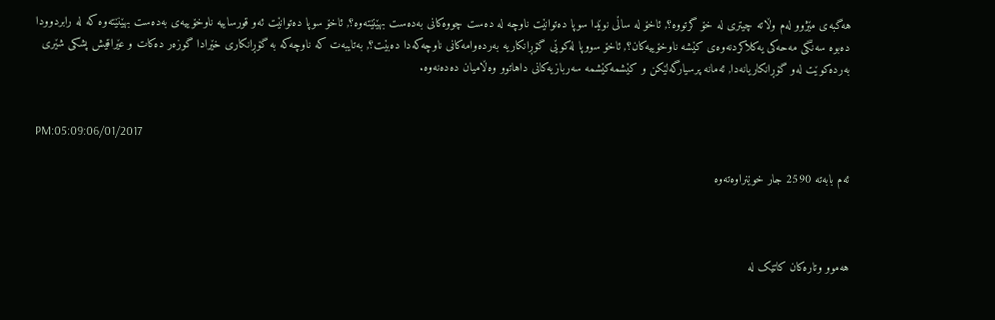هه‌گبه‌ی‌ مێژوو له‌م وڵاته‌ چیتری له‌ خۆ گرتووه‌؟, ئاخۆ له‌ ساڵی نوێدا سوپا ده‌توانێت ناوچه‌ له‌ ده‌ست چووه‌كانی‌ به‌ده‌ست بهێنێته‌وه‌؟, ئاخۆ سوپا ده‌توانێت ئه‌و قورساییه‌ ناوخۆییه‌ی‌ به‌ده‌ست بهێنێته‌وه‌ كه‌ له‌ رابردوودا ده‌بوه‌ سه‌نگی‌ مه‌حه‌كی‌ یه‌كلاكردنه‌وه‌ی‌ كێشه‌ ناوخۆییه‌كان؟, ئاخۆ سووپا له‌كوێی گۆڕانكاریه‌ به‌رده‌وامه‌كانی‌ ناوچه‌كه‌دا ده‌بێت؟, به‌تایبه‌ت كه‌ ناوچه‌كه‌ به‌ گۆڕانكاری‌ خێرادا گوزه‌ر ده‌كات و عێراقیش پشكی‌ شێری به‌رده‌كوێت له‌و گۆڕانكاریانه‌دا, ئه‌مانه‌ پرسیارگه‌لێكن و كێشمه‌كێشمه‌ سه‌ربازیه‌كانی‌ داهاتوو وه‌ڵامیان ده‌ده‌نه‌وه‌.


PM:05:09:06/01/2017

ئه‌م بابه‌ته 2590 جار خوێنراوه‌ته‌وه‌‌



هەموو وتارەکان کاتێک لە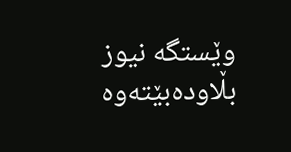وێستگە نیوز بڵاودەبێتەوە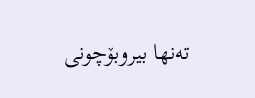تەنها بیروبۆچونی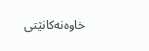خاوەنەکانێتی